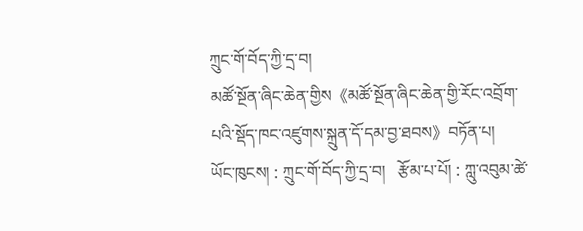ཀྲུང་གོ་བོད་ཀྱི་དྲ་བ།
མཚོ་སྔོན་ཞིང་ཆེན་གྱིས《མཚོ་སྔོན་ཞིང་ཆེན་གྱི་རོང་འབྲོག་པའི་སྡོད་ཁང་འཛུགས་སྐྲུན་དོ་དམ་བྱ་ཐབས》བཏོན་པ།
ཡོང་ཁུངས། : ཀྲུང་གོ་བོད་ཀྱི་དྲ་བ།   རྩོམ་པ་པོ། : ཀླུ་འབུམ་ཚེ་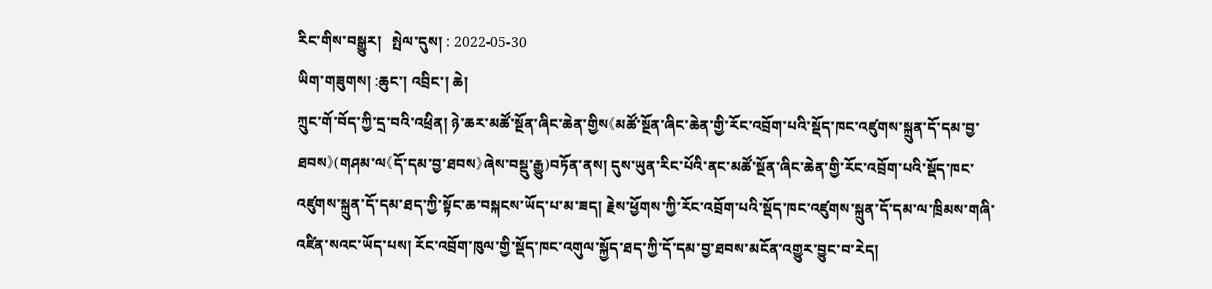རིང་གིས་བསྒྱུར།   སྤེལ་དུས། : 2022-05-30
ཡིག་གཟུགས། :ཆུང་། འབྲིང་། ཆེ།
ཀྲུང་གོ་བོད་ཀྱི་དྲ་བའི་འཕྲིན། ཉེ་ཆར་མཚོ་སྔོན་ཞིང་ཆེན་གྱིས《མཚོ་སྔོན་ཞིང་ཆེན་གྱི་རོང་འབྲོག་པའི་སྡོད་ཁང་འཛུགས་སྐྲུན་དོ་དམ་བྱ་ཐབས》(གཤམ་ལ《དོ་དམ་བྱ་ཐབས》ཞེས་བསྡུ་རྒྱུ)བཏོན་ནས། དུས་ཡུན་རིང་པོའི་ནང་མཚོ་སྔོན་ཞིང་ཆེན་གྱི་རོང་འབྲོག་པའི་སྡོད་ཁང་འཛུགས་སྐྲུན་དོ་དམ་ཐད་ཀྱི་སྟོང་ཆ་བསྐངས་ཡོད་པ་མ་ཟད། རྗེས་ཕྱོགས་ཀྱི་རོང་འབྲོག་པའི་སྡོད་ཁང་འཛུགས་སྐྲུན་དོ་དམ་ལ་ཁྲིམས་གཞི་འཛིན་སའང་ཡོད་པས། རོང་འབྲོག་ཁུལ་གྱི་སྡོད་ཁང་འགུལ་སྐྱོད་ཐད་ཀྱི་དོ་དམ་བྱ་ཐབས་མངོན་འགྱུར་བྱུང་བ་རེད།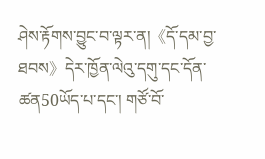ཤེས་རྟོགས་བྱུང་བ་ལྟར་ན།《དོ་དམ་བྱ་ཐབས》དེར་ཁྱོན་ལེའུ་དགུ་དང་དོན་ཚན50ཡོད་པ་དང་། གཙོ་བོ་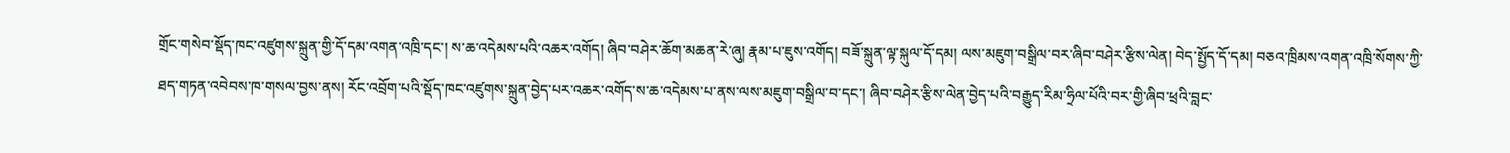གྲོང་གསེབ་སྡོད་ཁང་འཛུགས་སྐྲུན་གྱི་དོ་དམ་འགན་འཁྲི་དང་། ས་ཆ་འདེམས་པའི་འཆར་འགོད། ཞིབ་བཤེར་ཆོག་མཆན་རེ་ཞུ། རྣམ་པ་ཇུས་འགོད། བཟོ་སྐྲུན་ལྟ་སྐུལ་དོ་དམ། ལས་མཇུག་བསྒྲིལ་བར་ཞིབ་བཤེར་རྩིས་ལེན། བེད་སྤྱོད་དོ་དམ། བཅའ་ཁྲིམས་འགན་འཁྲི་སོགས་ཀྱི་ཐད་གཏན་འབེབས་ཁ་གསལ་བྱས་ནས། རོང་འབྲོག་པའི་སྡོད་ཁང་འཛུགས་སྐྲུན་བྱེད་པར་འཆར་འགོད་ས་ཆ་འདེམས་པ་ནས་ལས་མཇུག་བསྒྲིལ་བ་དང་། ཞིབ་བཤེར་རྩིས་ལེན་བྱེད་པའི་བརྒྱུད་རིམ་ཧྲིལ་པོའི་བར་གྱི་ཞིབ་ཕྲའི་བླང་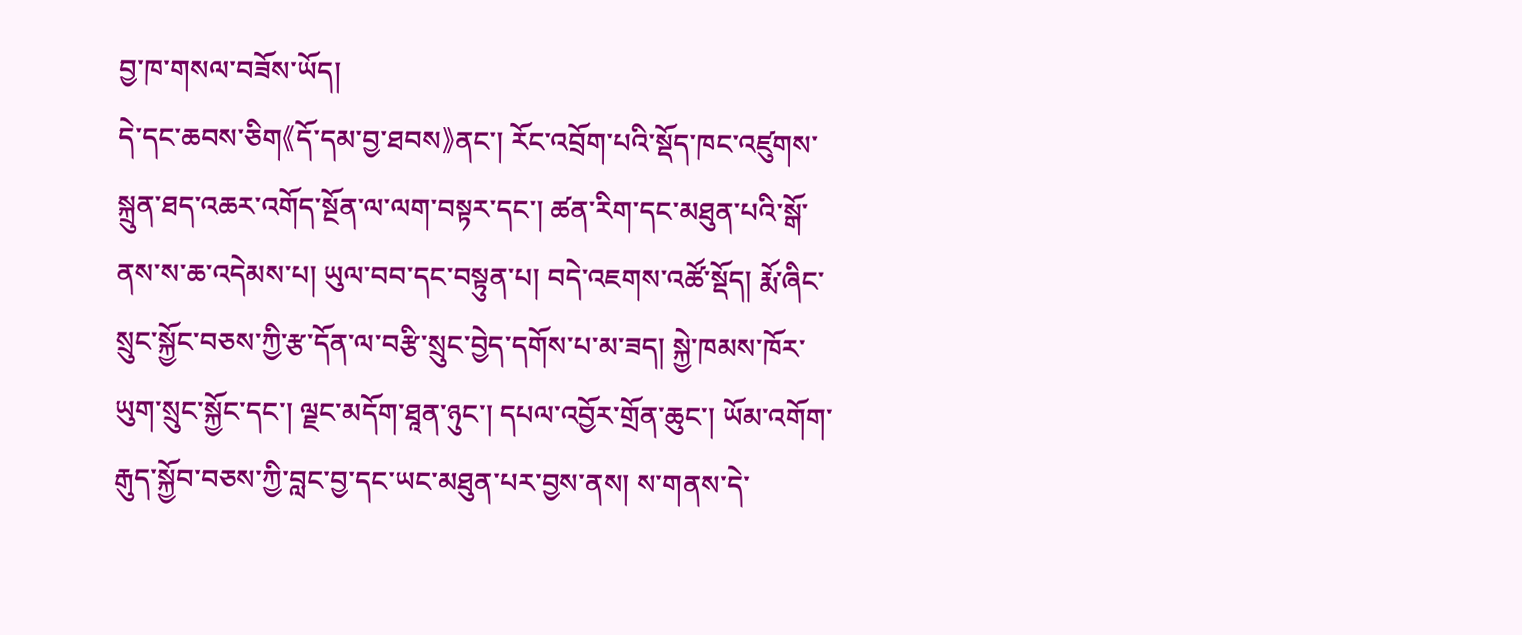བྱ་ཁ་གསལ་བཟོས་ཡོད།
དེ་དང་ཆབས་ཅིག《དོ་དམ་བྱ་ཐབས》ནང་། རོང་འབྲོག་པའི་སྡོད་ཁང་འཛུགས་སྐྲུན་ཐད་འཆར་འགོད་སྔོན་ལ་ལག་བསྟར་དང་། ཚན་རིག་དང་མཐུན་པའི་སྒོ་ནས་ས་ཆ་འདེམས་པ། ཡུལ་བབ་དང་བསྟུན་པ། བདེ་འཇགས་འཚོ་སྡོད། རྨོ་ཞིང་སྲུང་སྐྱོང་བཅས་ཀྱི་རྩ་དོན་ལ་བརྩི་སྲུང་བྱེད་དགོས་པ་མ་ཟད། སྐྱེ་ཁམས་ཁོར་ཡུག་སྲུང་སྐྱོང་དང་། ལྗང་མདོག་ཐཱན་ཉུང་། དཔལ་འབྱོར་གྲོན་ཆུང་། ཡོམ་འགོག་རྒུད་སྐྱོབ་བཅས་ཀྱི་བླང་བྱ་དང་ཡང་མཐུན་པར་བྱས་ནས། ས་གནས་དེ་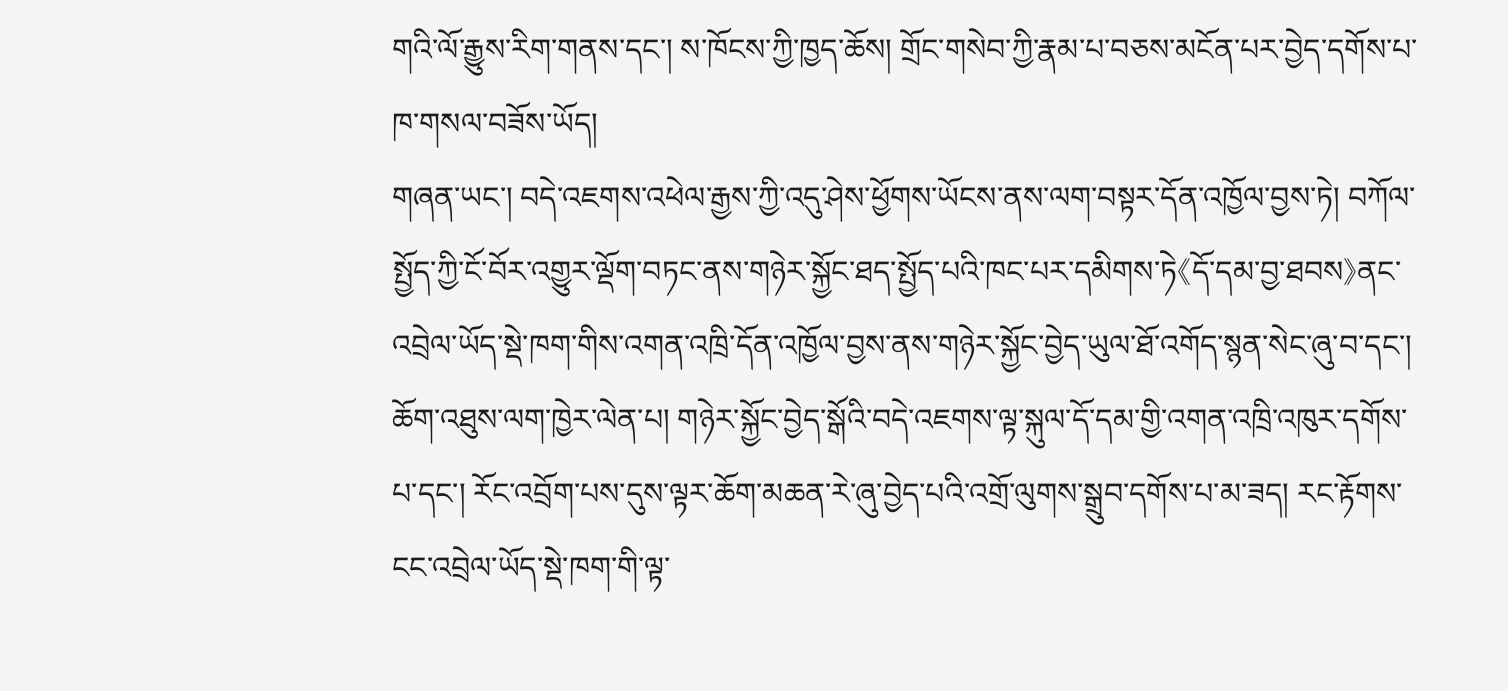གའི་ལོ་རྒྱུས་རིག་གནས་དང་། ས་ཁོངས་ཀྱི་ཁྱད་ཆོས། གྲོང་གསེབ་ཀྱི་རྣམ་པ་བཅས་མངོན་པར་བྱེད་དགོས་པ་ཁ་གསལ་བཟོས་ཡོད།
གཞན་ཡང་། བདེ་འཇགས་འཕེལ་རྒྱས་ཀྱི་འདུ་ཤེས་ཕྱོགས་ཡོངས་ནས་ལག་བསྟར་དོན་འཁྱོལ་བྱས་ཏེ། བཀོལ་སྤྱོད་ཀྱི་ངོ་བོར་འགྱུར་ལྡོག་བཏང་ནས་གཉེར་སྐྱོང་ཐད་སྤྱོད་པའི་ཁང་པར་དམིགས་ཏེ《དོ་དམ་བྱ་ཐབས》ནང་འབྲེལ་ཡོད་སྡེ་ཁག་གིས་འགན་འཁྲི་དོན་འཁྱོལ་བྱས་ནས་གཉེར་སྐྱོང་བྱེད་ཡུལ་ཐོ་འགོད་སྙན་སེང་ཞུ་བ་དང་། ཆོག་འཐུས་ལག་ཁྱེར་ལེན་པ། གཉེར་སྐྱོང་བྱེད་སྒོའི་བདེ་འཇགས་ལྟ་སྐུལ་དོ་དམ་གྱི་འགན་འཁྲི་འཁུར་དགོས་པ་དང་། རོང་འབྲོག་པས་དུས་ལྟར་ཆོག་མཆན་རེ་ཞུ་བྱེད་པའི་འགྲོ་ལུགས་སྒྲུབ་དགོས་པ་མ་ཟད། རང་རྟོགས་ངང་འབྲེལ་ཡོད་སྡེ་ཁག་གི་ལྟ་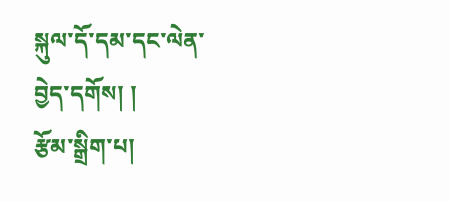སྐུལ་དོ་དམ་དང་ལེན་བྱེད་དགོས། །
རྩོམ་སྒྲིག་པ།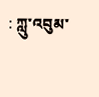: ཀླུ་འབུམ་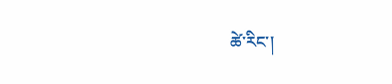ཚེ་རིང་།